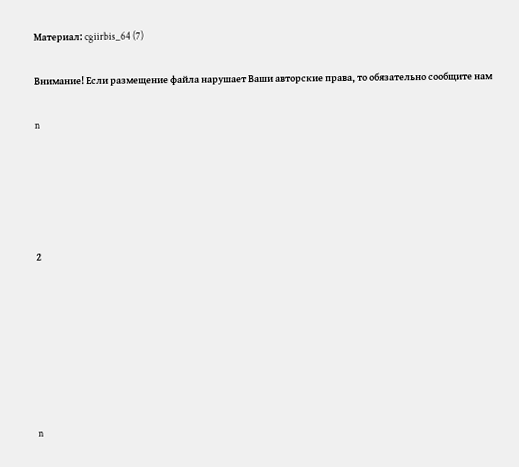Материал: cgiirbis_64 (7)

Внимание! Если размещение файла нарушает Ваши авторские права, то обязательно сообщите нам

n





2







n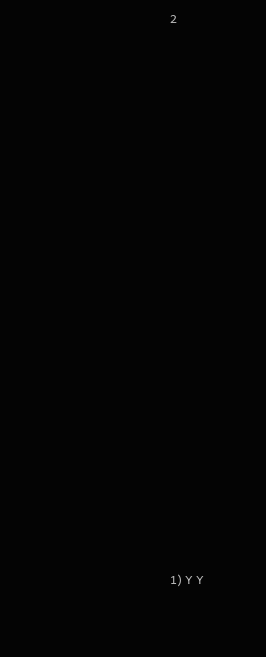2























1) Y Y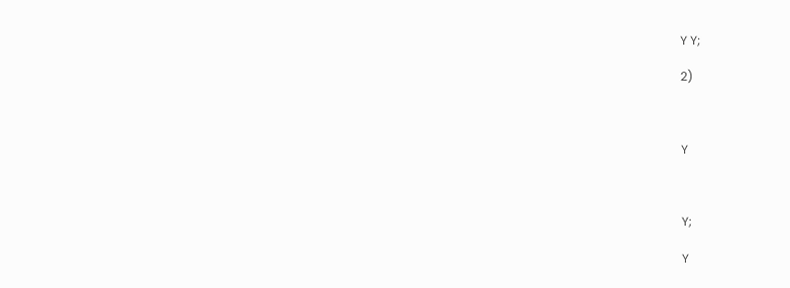Y Y;

2)



Y



Y;

Y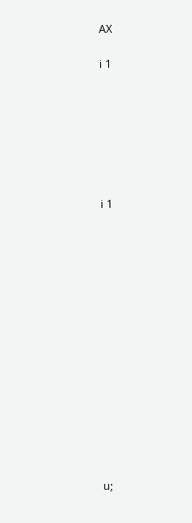AX

i 1







i 1















u;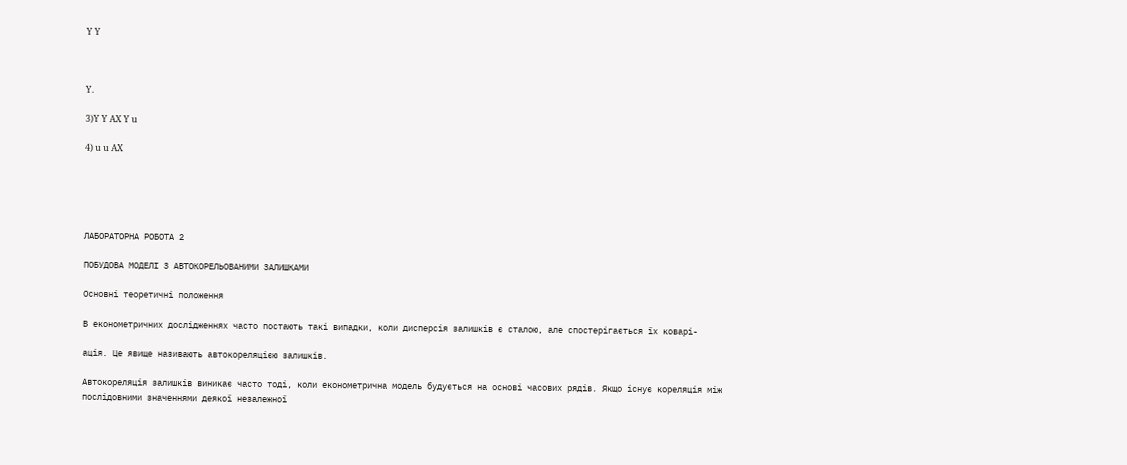Y Y



Y.

3)Y Y AX Y u

4) u u AX





ЛАБОРАТОРНА РОБОТА 2

ПОБУДОВА МОДЕЛІ З АВТОКОРЕЛЬОВАНИМИ ЗАЛИШКАМИ

Основні теоретичні положення

В економетричних дослідженнях часто постають такі випадки, коли дисперсія залишків є сталою, але спостерігається їх коварі-

ація. Це явище називають автокореляцією залишків.

Автокореляція залишків виникає часто тоді, коли економетрична модель будується на основі часових рядів. Якщо існує кореляція між послідовними значеннями деякої незалежної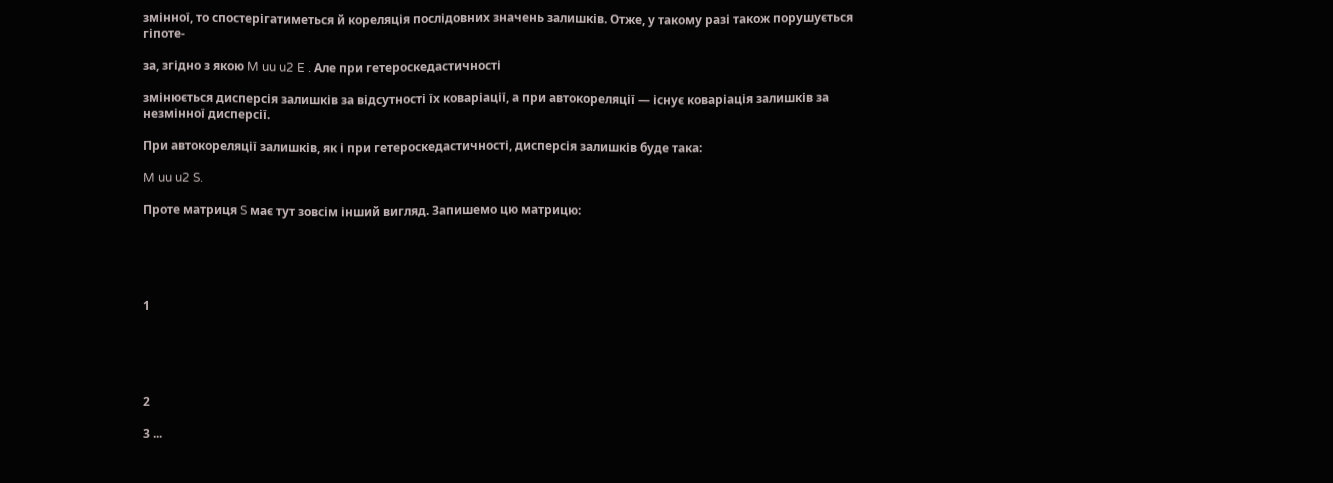змінної, то спостерігатиметься й кореляція послідовних значень залишків. Отже, у такому разі також порушується гіпоте-

за, згідно з якою M uu u2 E . Але при гетероскедастичності

змінюється дисперсія залишків за відсутності їх коваріації, а при автокореляції — існує коваріація залишків за незмінної дисперсії.

При автокореляції залишків, як і при гетероскедастичності, дисперсія залишків буде така:

M uu u2 S.

Проте матриця S має тут зовсім інший вигляд. Запишемо цю матрицю:





1





2

3 ...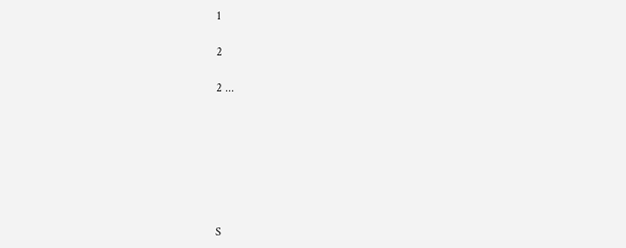1

2

2 ...







S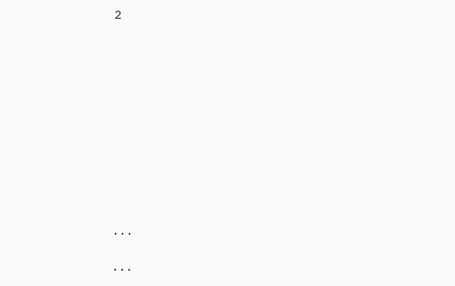2











...

...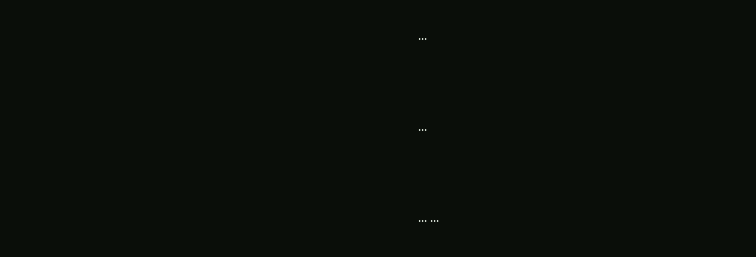...



...



... ...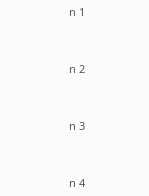n 1



n 2



n 3



n 4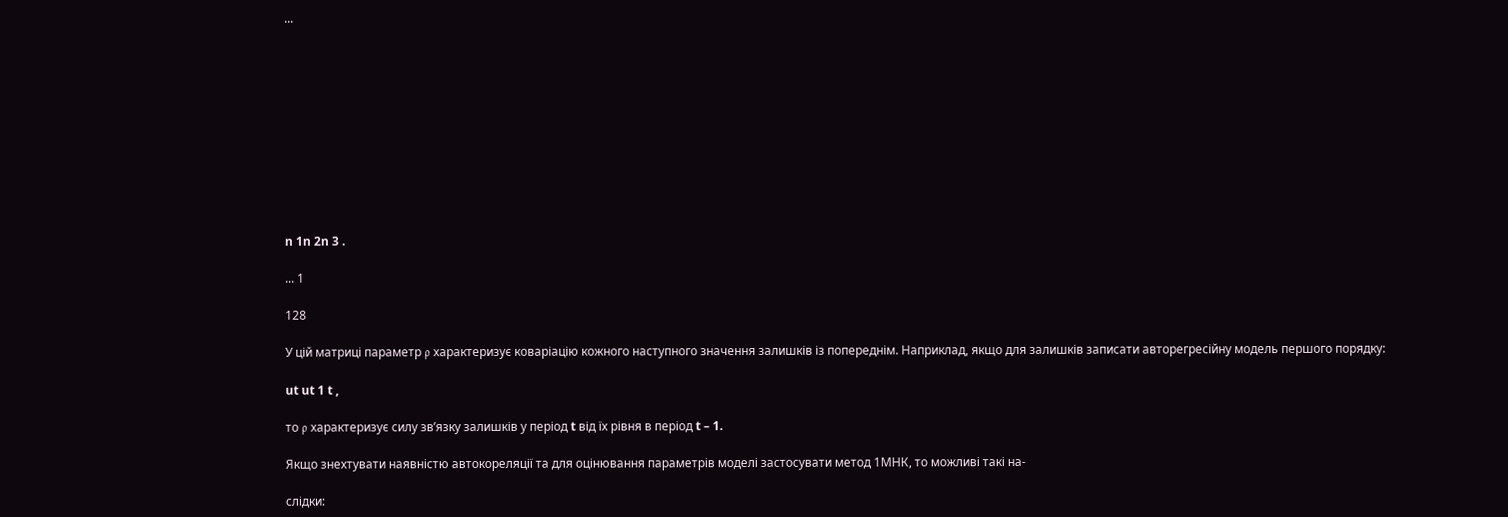...











n 1n 2n 3 .

... 1

128

У цій матриці параметр ρ характеризує коваріацію кожного наступного значення залишків із попереднім. Наприклад, якщо для залишків записати авторегресійну модель першого порядку:

ut ut 1 t ,

то ρ характеризує силу зв’язку залишків у період t від їх рівня в період t – 1.

Якщо знехтувати наявністю автокореляції та для оцінювання параметрів моделі застосувати метод 1МНК, то можливі такі на-

слідки: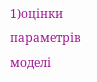1)оцінки параметрів моделі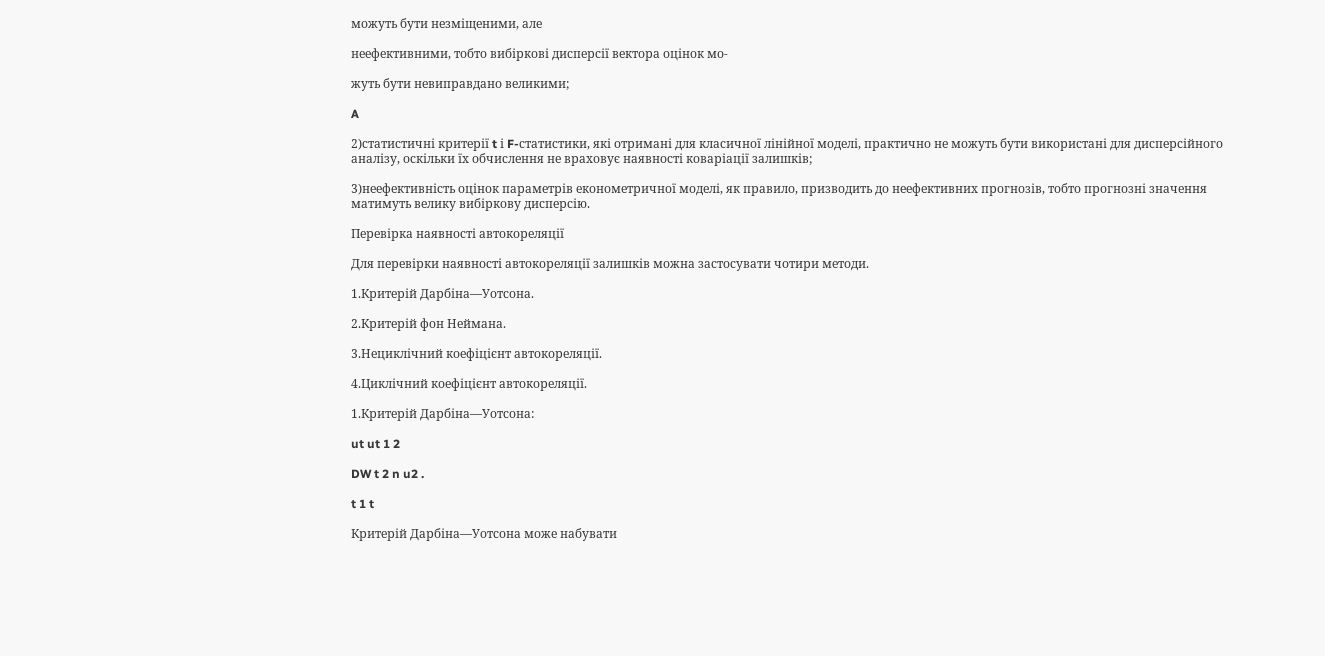можуть бути незміщеними, але

неефективними, тобто вибіркові дисперсії вектора оцінок мо-

жуть бути невиправдано великими;

A

2)статистичні критерії t і F-статистики, які отримані для класичної лінійної моделі, практично не можуть бути використані для дисперсійного аналізу, оскільки їх обчислення не враховує наявності коваріації залишків;

3)неефективність оцінок параметрів економетричної моделі, як правило, призводить до неефективних прогнозів, тобто прогнозні значення матимуть велику вибіркову дисперсію.

Перевірка наявності автокореляції

Для перевірки наявності автокореляції залишків можна застосувати чотири методи.

1.Критерій Дарбіна—Уотсона.

2.Критерій фон Неймана.

3.Нециклічний коефіцієнт автокореляції.

4.Циклічний коефіцієнт автокореляції.

1.Критерій Дарбіна—Уотсона:

ut ut 1 2

DW t 2 n u2 .

t 1 t

Критерій Дарбіна—Уотсона може набувати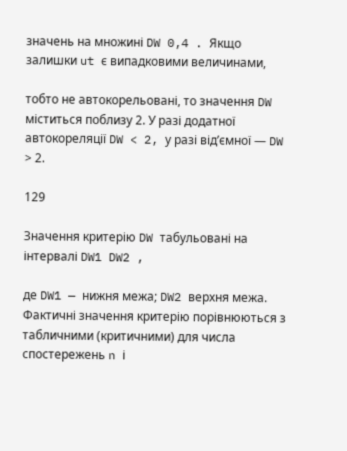значень на множині DW 0,4 . Якщо залишки ut є випадковими величинами,

тобто не автокорельовані, то значення DW міститься поблизу 2. У разі додатної автокореляції DW < 2, у разі від’ємної — DW > 2.

129

Значення критерію DW табульовані на інтервалі DW1 DW2 ,

де DW1 — нижня межа; DW2 верхня межа. Фактичні значення критерію порівнюються з табличними (критичними) для числа спостережень n і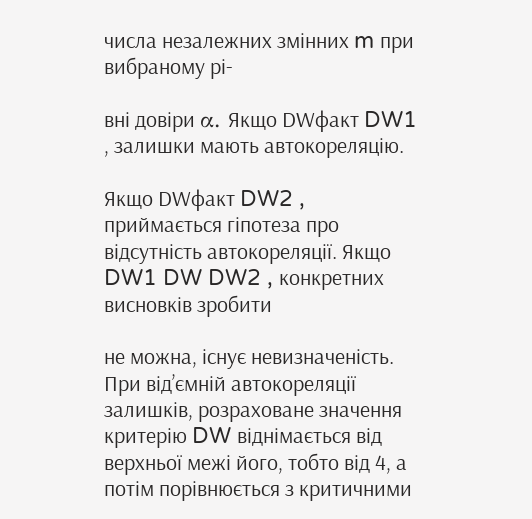числа незалежних змінних m при вибраному рі-

вні довіри α. Якщо DWфакт DW1 , залишки мають автокореляцію.

Якщо DWфакт DW2 , приймається гіпотеза про відсутність автокореляції. Якщо DW1 DW DW2 , конкретних висновків зробити

не можна, існує невизначеність. При від’ємній автокореляції залишків, розраховане значення критерію DW віднімається від верхньої межі його, тобто від 4, а потім порівнюється з критичними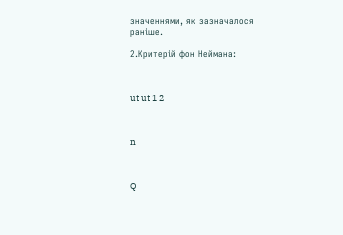значеннями, як зазначалося раніше.

2.Критерій фон Неймана:



ut ut 1 2



n



Q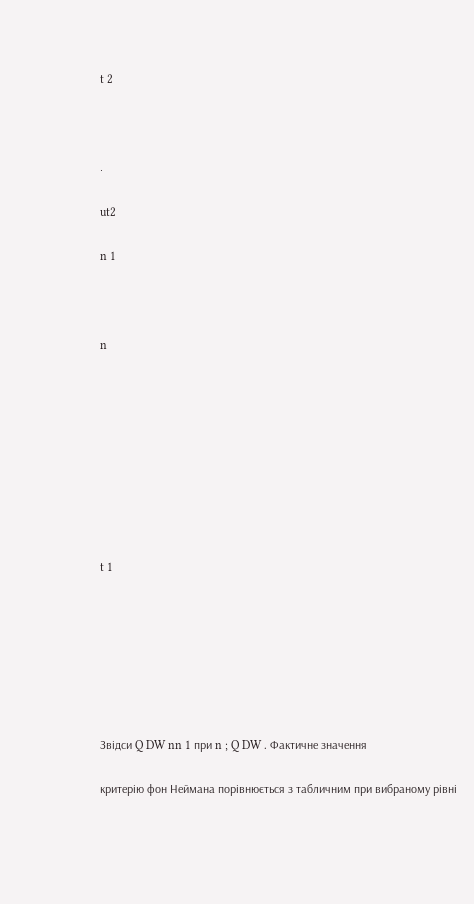t 2



.

ut2

n 1



n









t 1







Звідси Q DW nn 1 при n ; Q DW . Фактичне значення

критерію фон Неймана порівнюється з табличним при вибраному рівні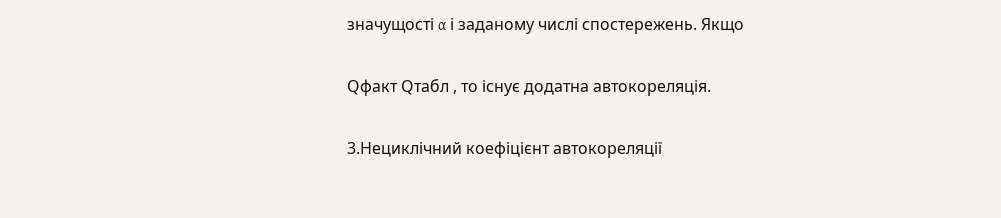значущості α і заданому числі спостережень. Якщо

Qфакт Qтабл , то існує додатна автокореляція.

3.Нециклічний коефіцієнт автокореляції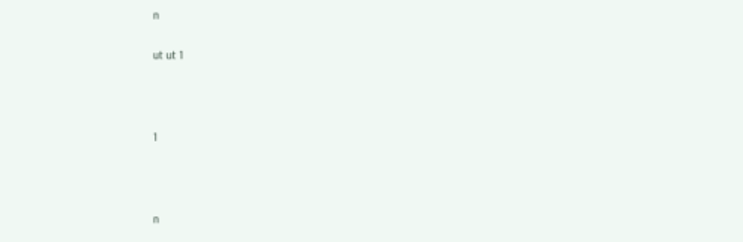n

ut ut 1



1



n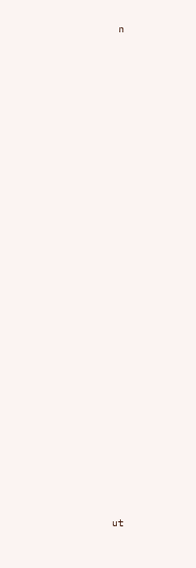n

























ut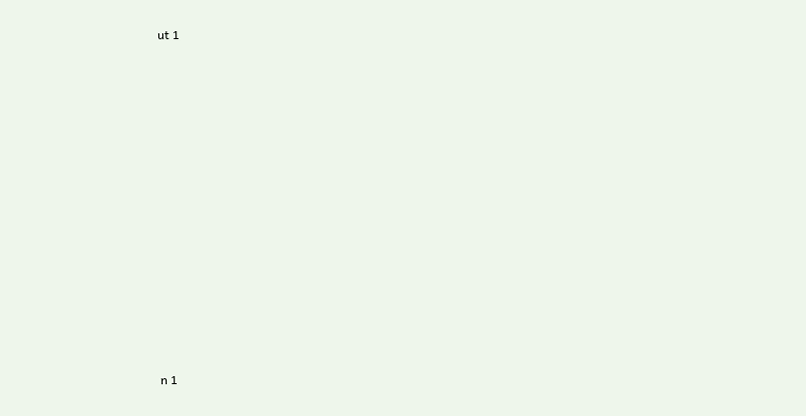ut 1















n 1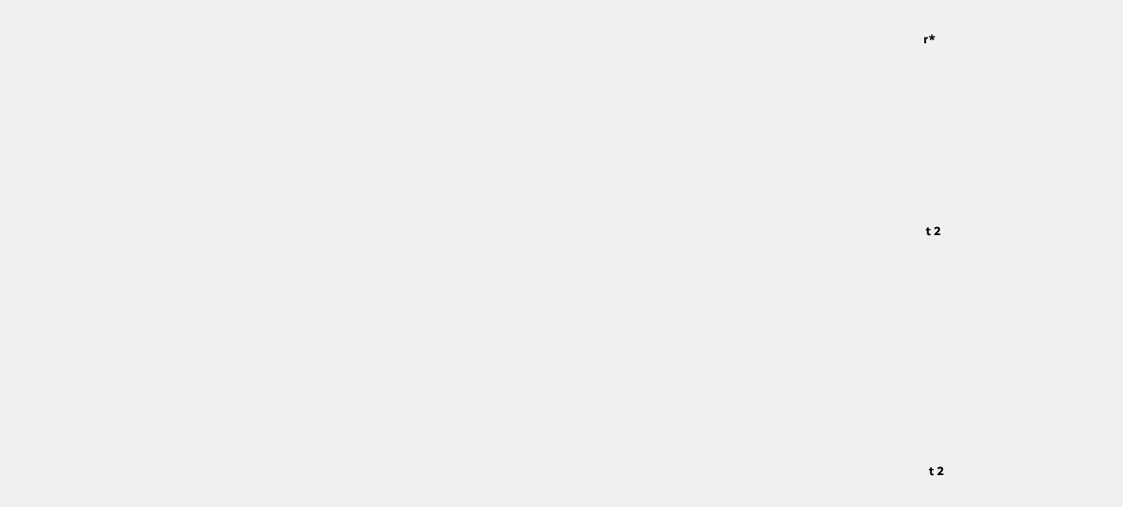r*







t 2









t 2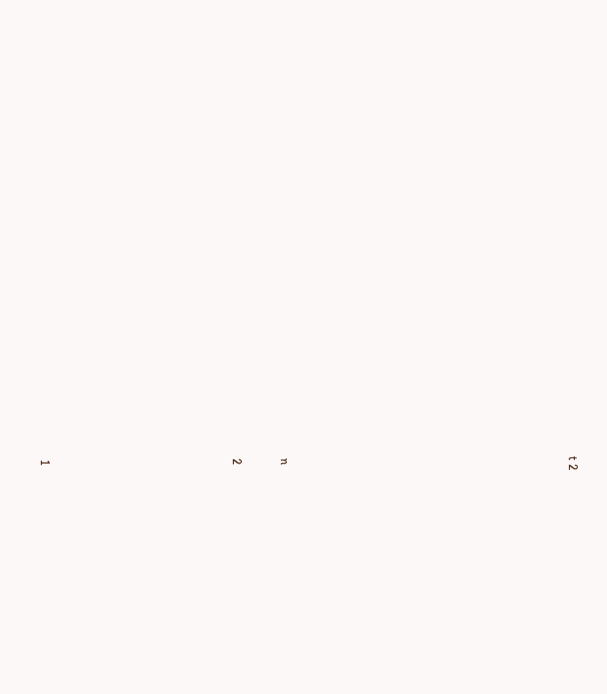t 2











n

2







1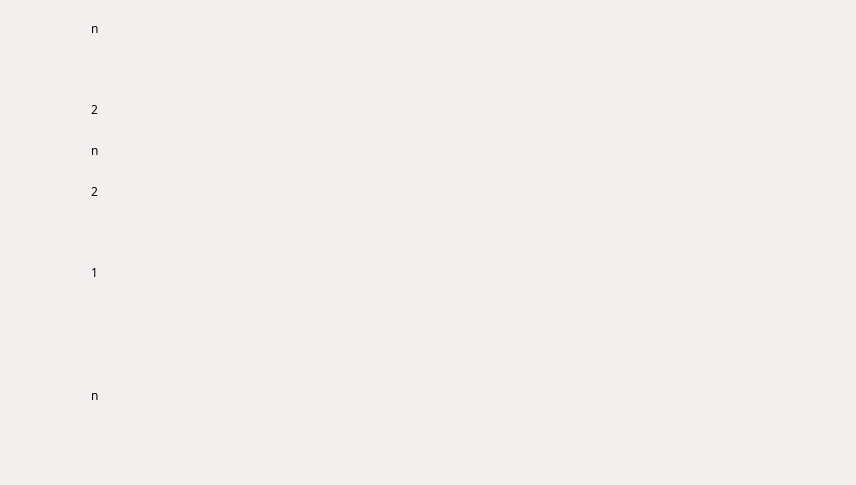n



2

n

2



1





n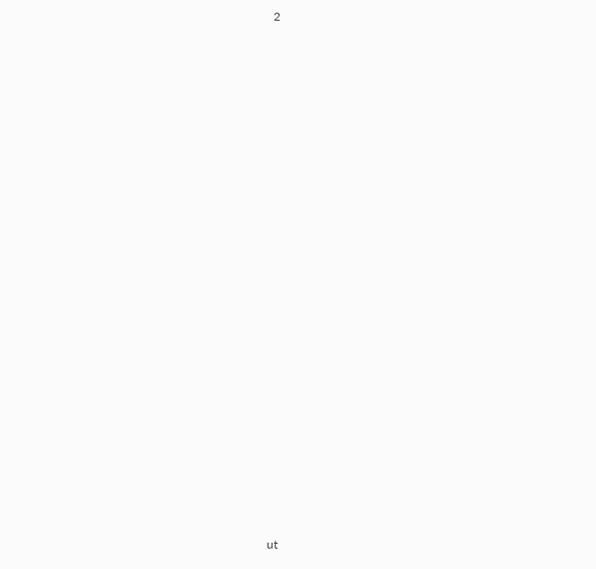2





















ut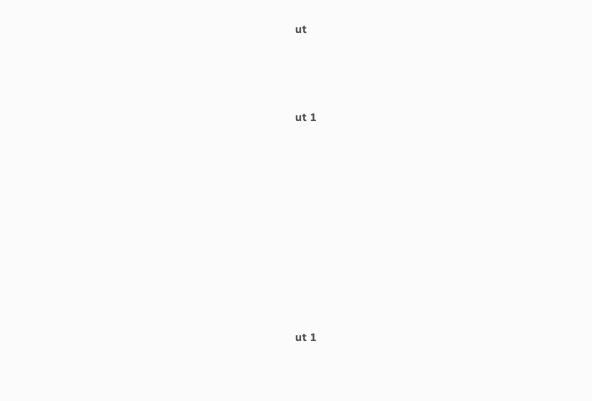ut



ut 1









ut 1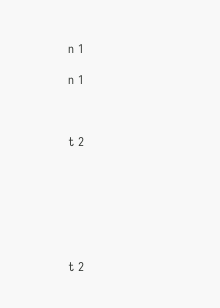n 1

n 1



t 2







t 2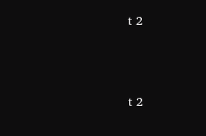t 2



t 2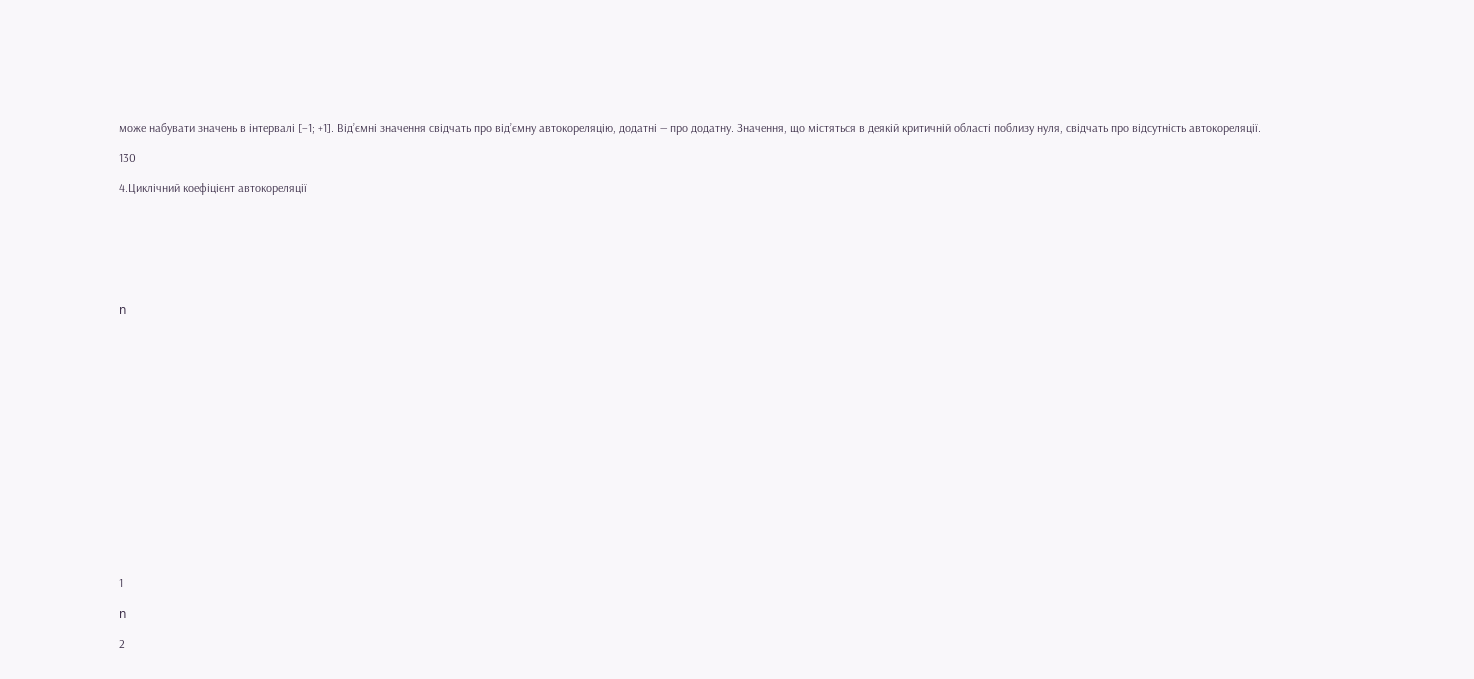може набувати значень в інтервалі [–1; +1]. Від’ємні значення свідчать про від’ємну автокореляцію, додатні — про додатну. Значення, що містяться в деякій критичній області поблизу нуля, свідчать про відсутність автокореляції.

130

4.Циклічний коефіцієнт автокореляції







n

















1

n

2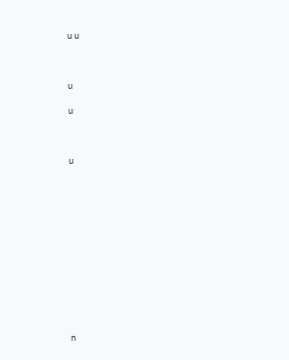u u



u

u



u













n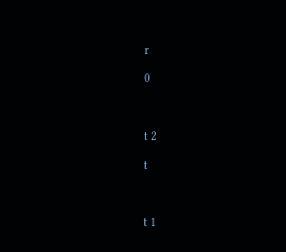r

0



t 2

t



t 1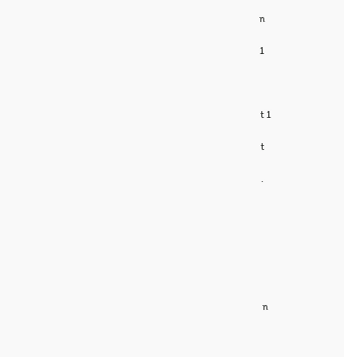n

1



t 1

t

.







n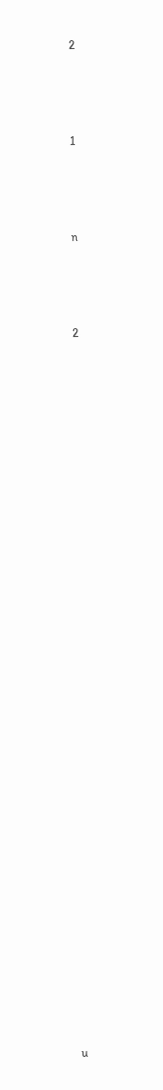2



1



n



2





























u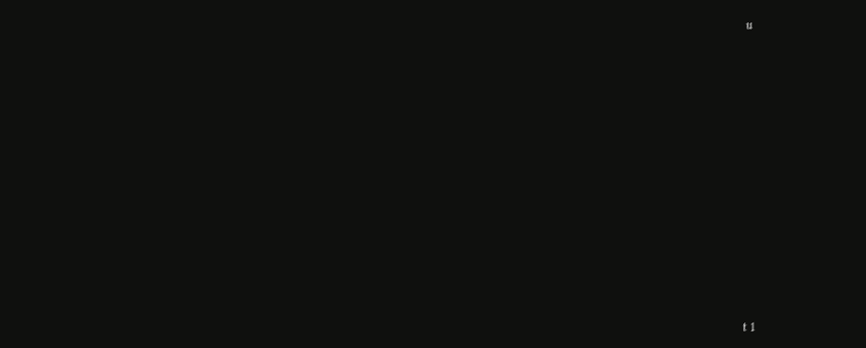u

















t 1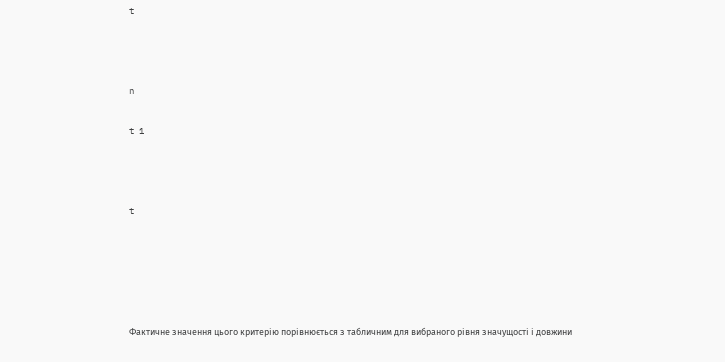t



n

t 1



t





Фактичне значення цього критерію порівнюється з табличним для вибраного рівня значущості і довжини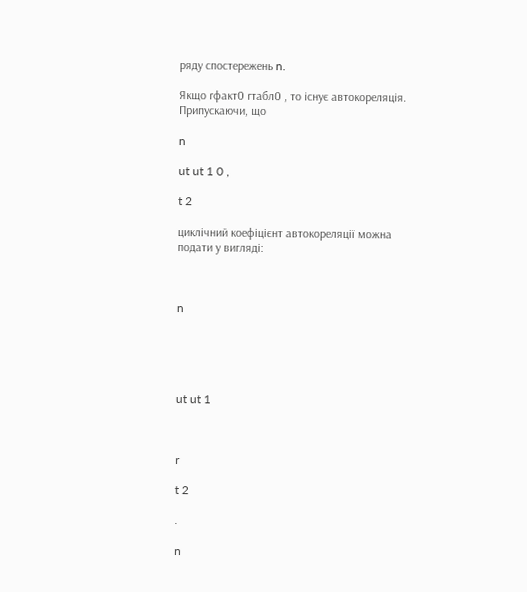ряду спостережень n.

Якщо rфакт0 rтабл0 , то існує автокореляція. Припускаючи, що

n

ut ut 1 0 ,

t 2

циклічний коефіцієнт автокореляції можна подати у вигляді:



n





ut ut 1



r

t 2

.

n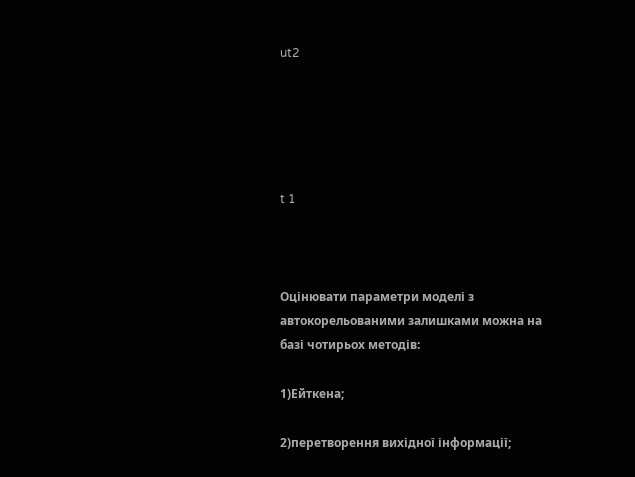ut2





t 1



Оцінювати параметри моделі з автокорельованими залишками можна на базі чотирьох методів:

1)Ейткена;

2)перетворення вихідної інформації;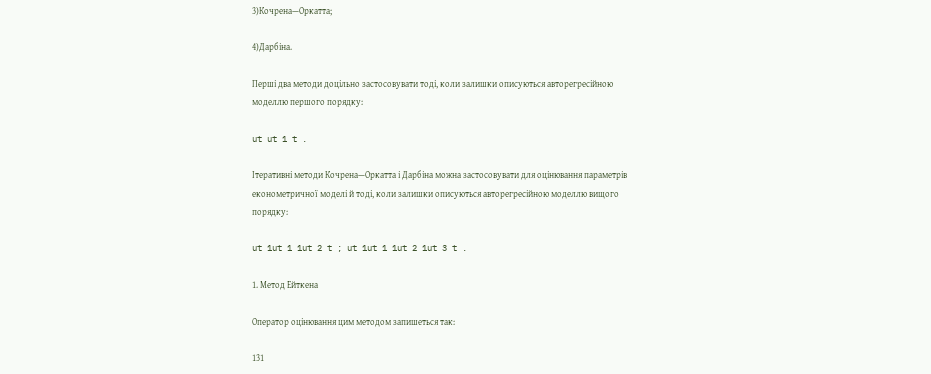3)Кочрена—Оркатта;

4)Дарбіна.

Перші два методи доцільно застосовувати тоді, коли залишки описуються авторегресійною моделлю першого порядку:

ut ut 1 t .

Ітеративні методи Кочрена—Оркатта і Дарбіна можна застосовувати для оцінювання параметрів економетричної моделі й тоді, коли залишки описуються авторегресійною моделлю вищого порядку:

ut 1ut 1 1ut 2 t ; ut 1ut 1 1ut 2 1ut 3 t .

1. Метод Ейткена

Оператор оцінювання цим методом запишеться так:

131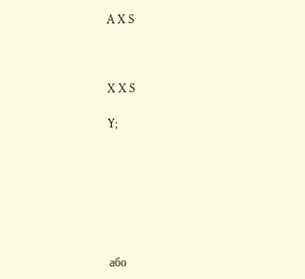A X S



X X S

Y;







або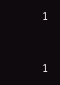1



1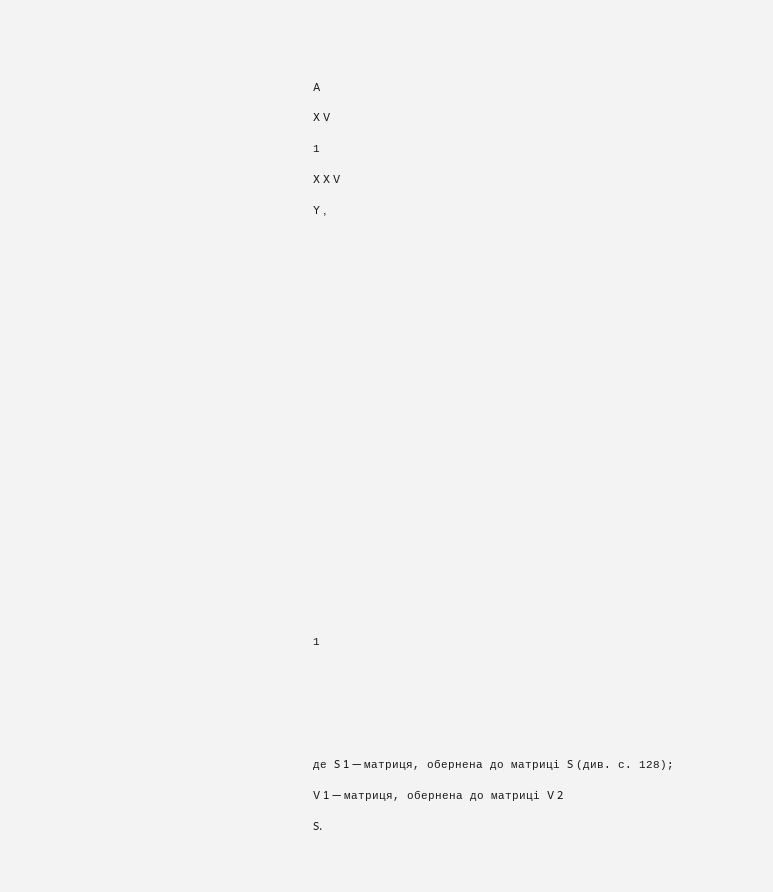A

X V

1

X X V

Y ,



























1







де S 1 — матриця, обернена до матриці S (див. с. 128);

V 1 — матриця, обернена до матриці V 2

S.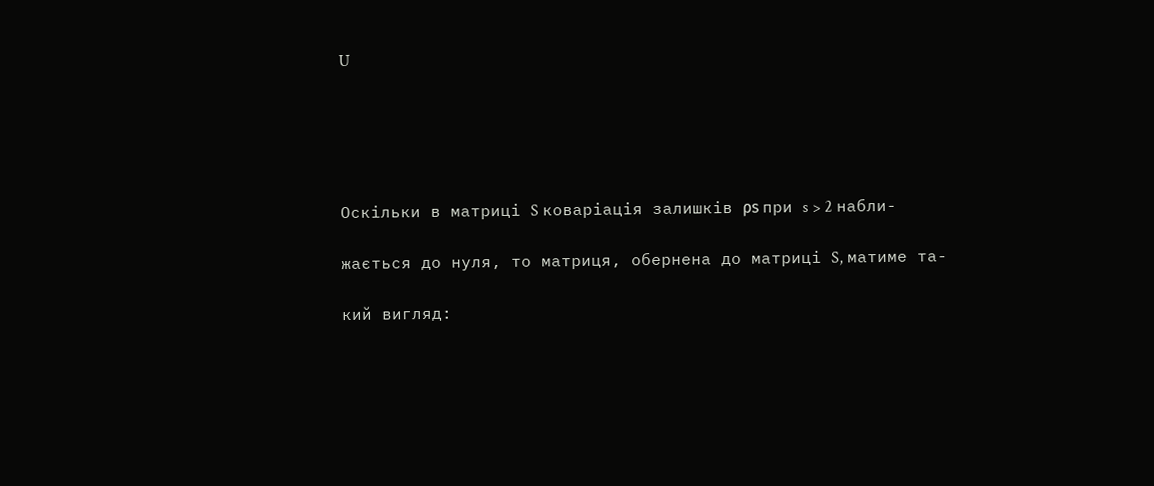U





Оскільки в матриці S коваріація залишків ρs при s > 2 набли-

жається до нуля, то матриця, обернена до матриці S, матиме та-

кий вигляд: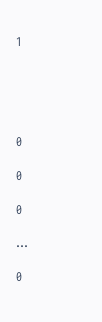1





0

0

0

...

0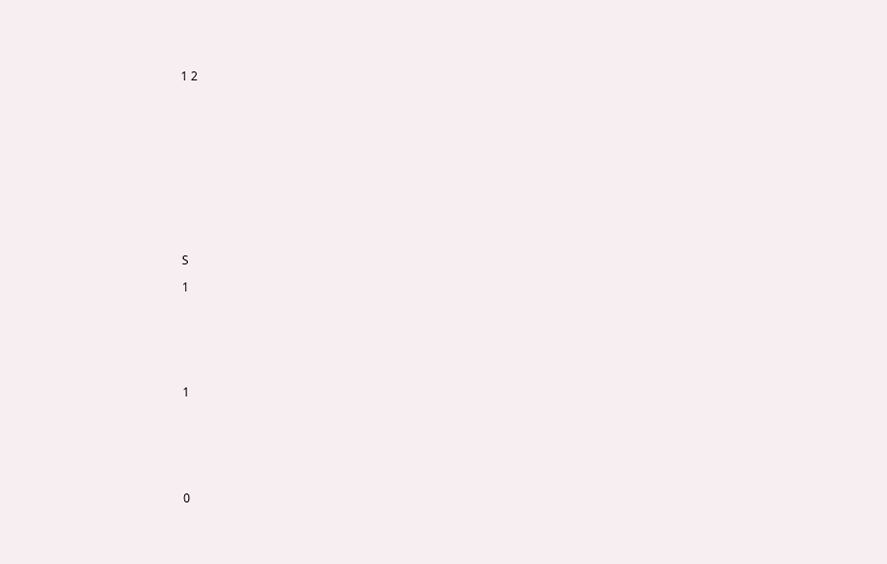1 2













S

1







1







0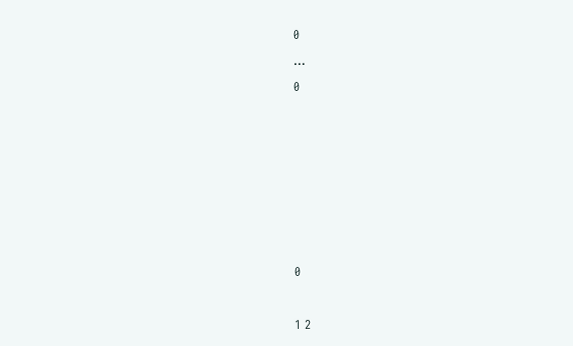0

...

0













0



1 2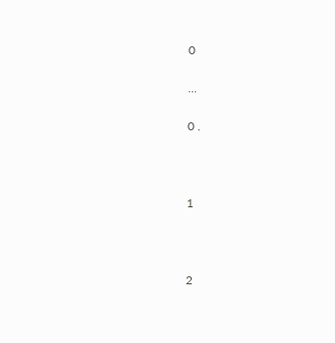0

...

0 .



1



2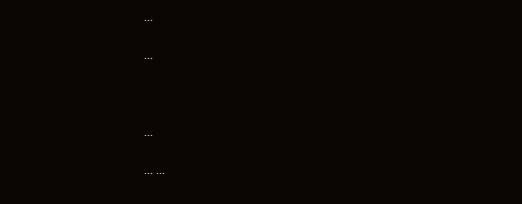...

...



...

... ...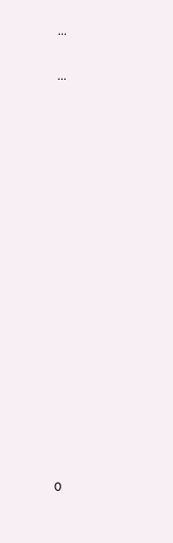...

...

















0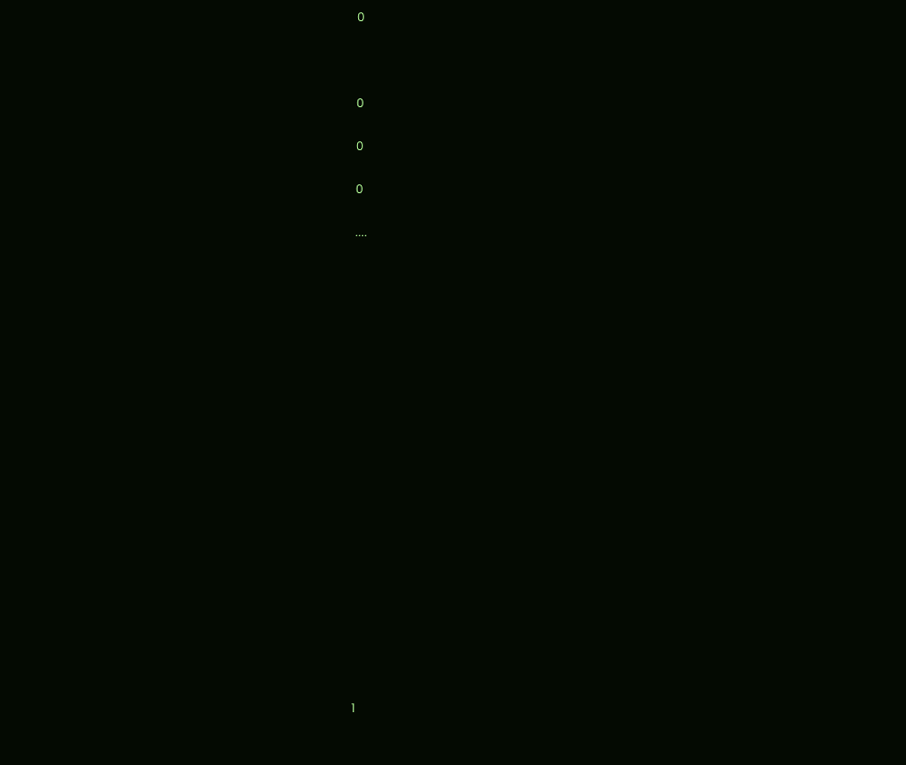0



0

0

0

....





















1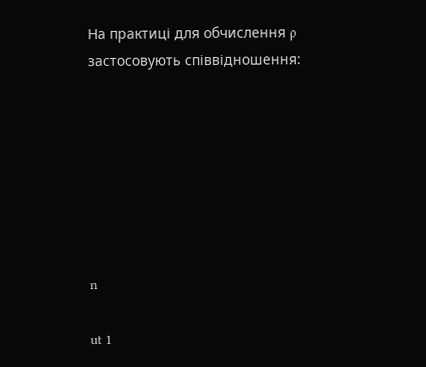На практиці для обчислення ρ застосовують співвідношення:







n

ut 1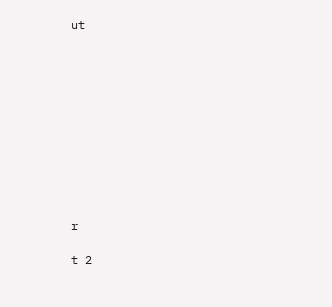ut











r

t 2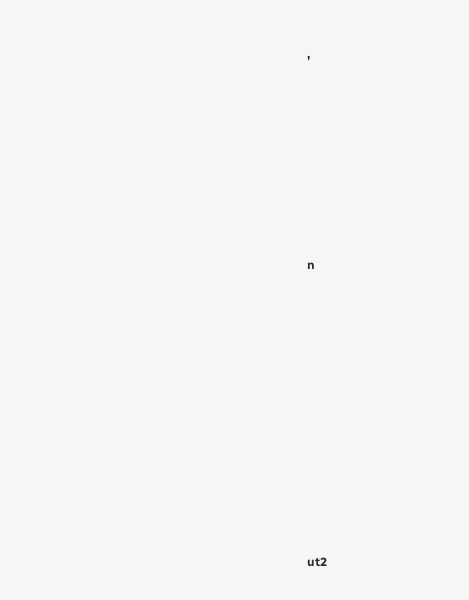,









n













ut2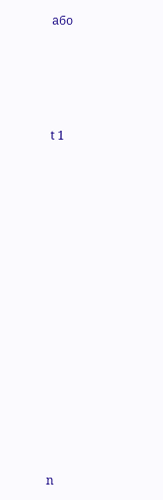або





t 1

















n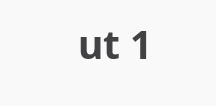ut 1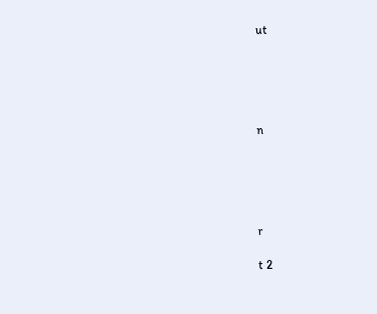ut





n





r

t 2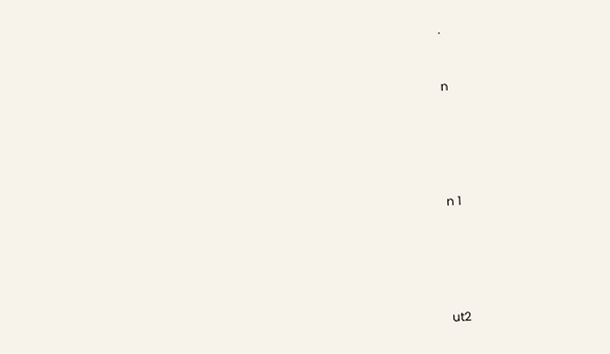.



n







n 1







ut2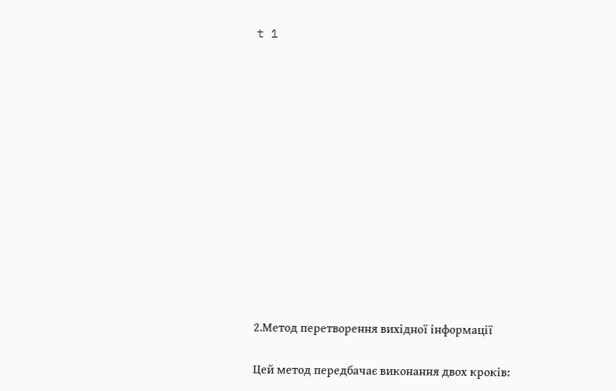t 1













2.Метод перетворення вихідної інформації

Цей метод передбачає виконання двох кроків: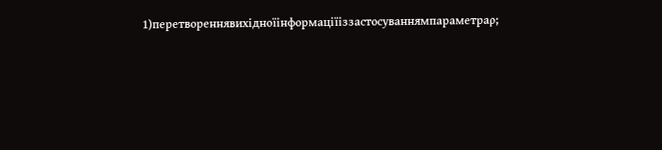1)перетвореннявихідноїінформаціїіззастосуваннямпараметраρ;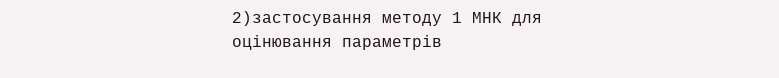2)застосування методу 1 МНК для оцінювання параметрів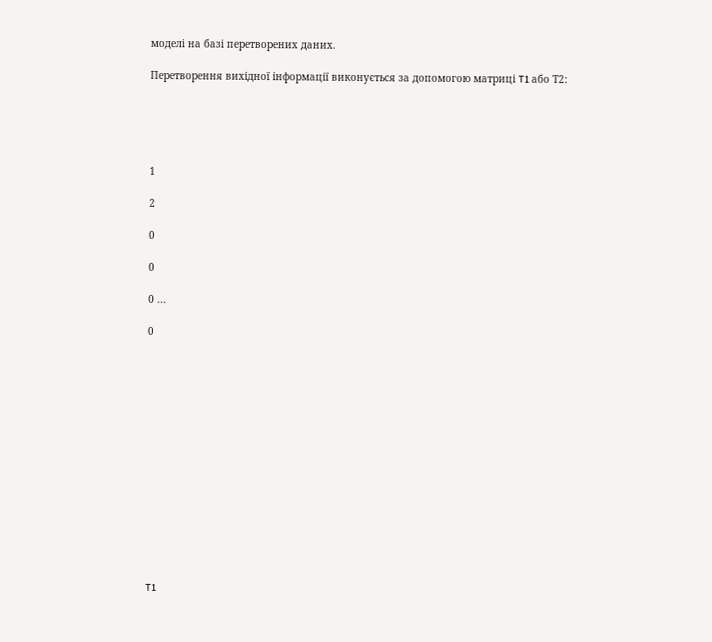моделі на базі перетворених даних.

Перетворення вихідної інформації виконується за допомогою матриці T1 або Т2:





1

2

0

0

0 ...

0















T1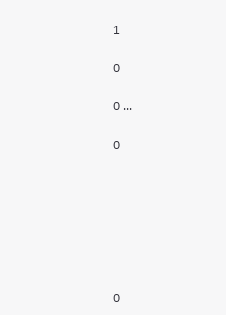1

0

0 ...

0







0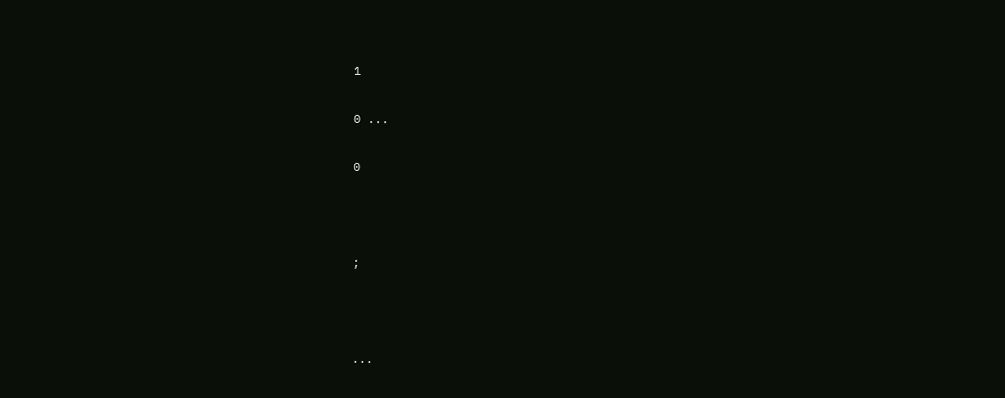1

0 ...

0



;



...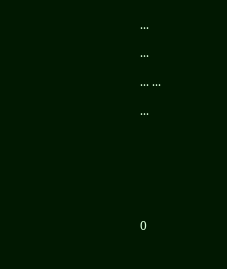...

...

... ...

...







0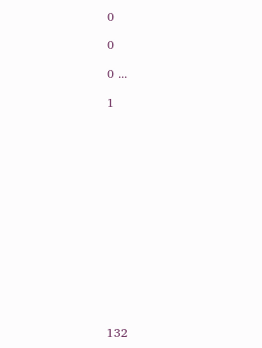0

0

0 ...

1















132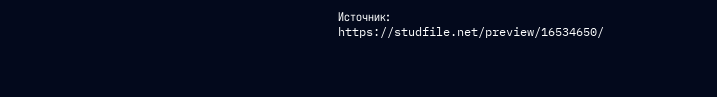Источник: https://studfile.net/preview/16534650/